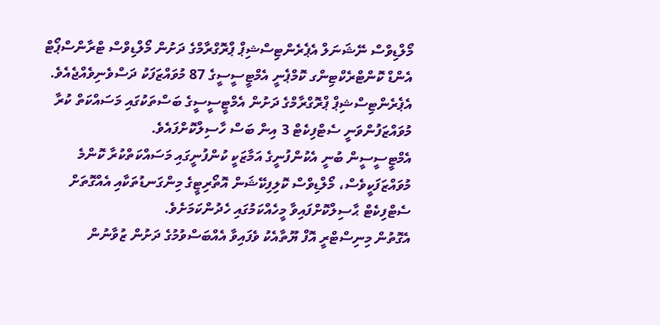މޯލްޑިވްސް ނޭޝަނަލް އެޕެރެންޓިސްޝިޕް ޕްރޮގްރާމްގެ ދަށުން މޯލްޑިވްސް ޓްރާންސްޕޯޓް އެންޑް ކޮންޓްރެކްޓިންގ ކޮމްޕެނީ އެމްޓީސީސީގެ 87 މުވައްޒަފަކު ދަސްވެނިވެއްޖެއެވެ.
އެޕެރެންޓިސްޝިޕް ޕްރޮގްރާމްގެ ދަށުން އެމްޓީސީސީގެ ބަސްތަކުގައި މަސައްކަތް ކުރާ މުވައްޒަފުންވަނީ ސެޓްފިކެޓް 3 އިން ބަސް ހާސިލްކޮށްފައެވެ.
އެމްޓީސީސީން ބުނީ އެކުންފުނީގެ އަމާޒަކީ ކުންފުނީގައި މަސައްކަތްކުރާ ކޮންމެ މުވައްޒަފަކީވެސް، މޯލްޑިވްސް ކޮލިފިކޭޝަން އޮތޯރިޓީގެ މިންގަނޑުތަކާއި އެއްގޮތަށް ސެޓްފިކެޓް ޙާސިލްކޮށްފައިވާ މީހެއްކަމުގައި ހެދުންކަމަށެވެ.
އެގޮތުން މިނިސްޓްރީ އޮފް ޔޫތާއެކު ވެފައިވާ އެއްބަސްވުމުގެ ދަށުން ޒުވާނުން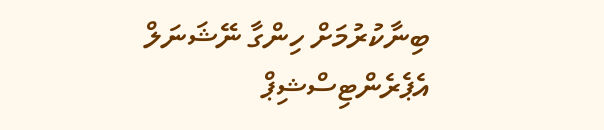ބިނާކުރުމަށް ހިންގާ ނޭޝަނަލް އެޕެރެންޓިސްޝިޕް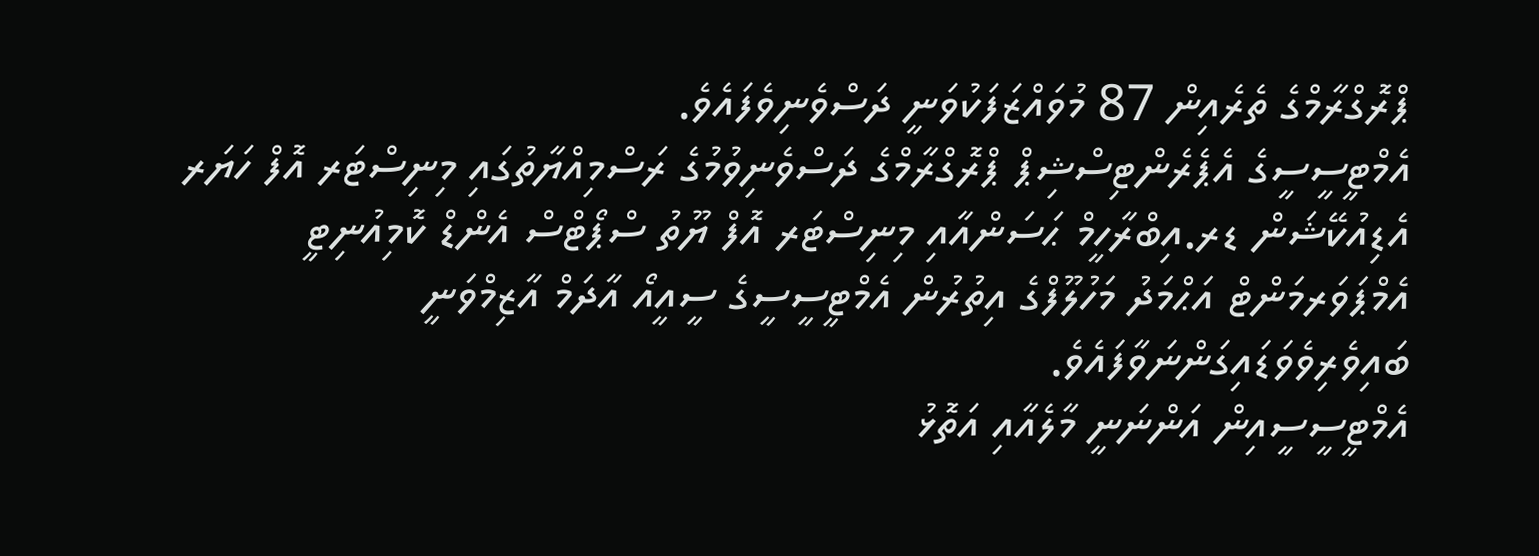ޕްރޮގްރާމްގެ ތެރެއިން 87 މުވައްޒަފަކުވަނީ ދަސްވެނިވެފައެވެ.
އެމްޓީސީސީގެ އެޕެރެންޓިސްޝިޕް ޕްރޮގްރާމްގެ ދަސްވެނިވުމުގެ ރަސްމިއްޔާތުގައި މިނިސްޓަރ އޮފް ހަޔަރ އެޑިއުކޭޝަން ޑރ.އިބްރާހީމް ޙަސަންއާއި މިނިސްޓަރ އޮފް ޔޫތު ސްޕޯޓްސް އެންޑް ކޮމިއުނިޓީ އެމްޕަވަރމަންޓް އަޙްމަދު މަހުލޫފްގެ އިތުރުން އެމްޓީސީސީގެ ސީއީއޯ އާދަމް އާޒިމްވަނީ ބައިވެރިވެވަޑައިގަންނަވާފައެވެ.
އެމްޓީސީސީއިން އަންނަނީ މާލެއާއި އަތޮޅު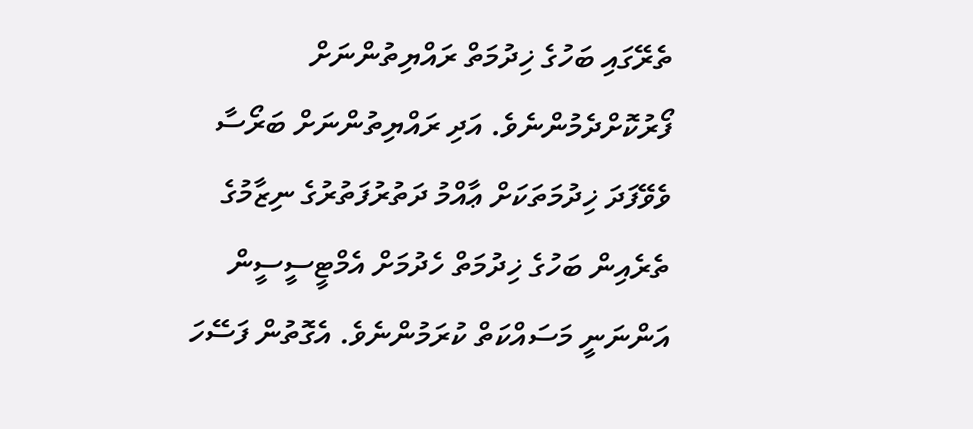ތެރޭގައި ބަހުގެ ޚިދުމަތް ރައްޔިތުންނަށް ފޯރުކޮށްދެމުންނެވެ. އަދި ރައްޔިތުންނަށް ބަރޯސާ ވެވޭފަދަ ޚިދުމަތަކަށް ޢާއްމު ދަތުރުފަތުރުގެ ނިޒާމުގެ ތެރެއިން ބަހުގެ ޚިދުމަތް ހެދުމަށް އެމްޓީސީސީން އަންނަނީ މަސައްކަތް ކުރަމުންނެވެ. އެގޮތުން ފަސޭހަ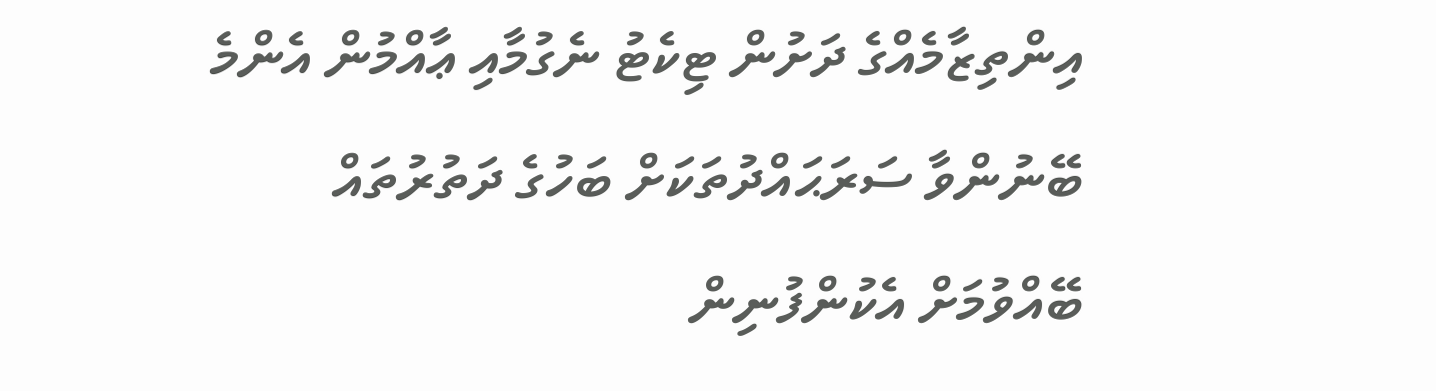އިންތިޒާމެއްގެ ދަށުން ޓިކެޓު ނެގުމާއި ޢާއްމުން އެންމެ ބޭނުންވާ ސަރަޙައްދުތަކަށް ބަހުގެ ދަތުރުތައް ބޭއްވުމަށް އެކުންފުނިން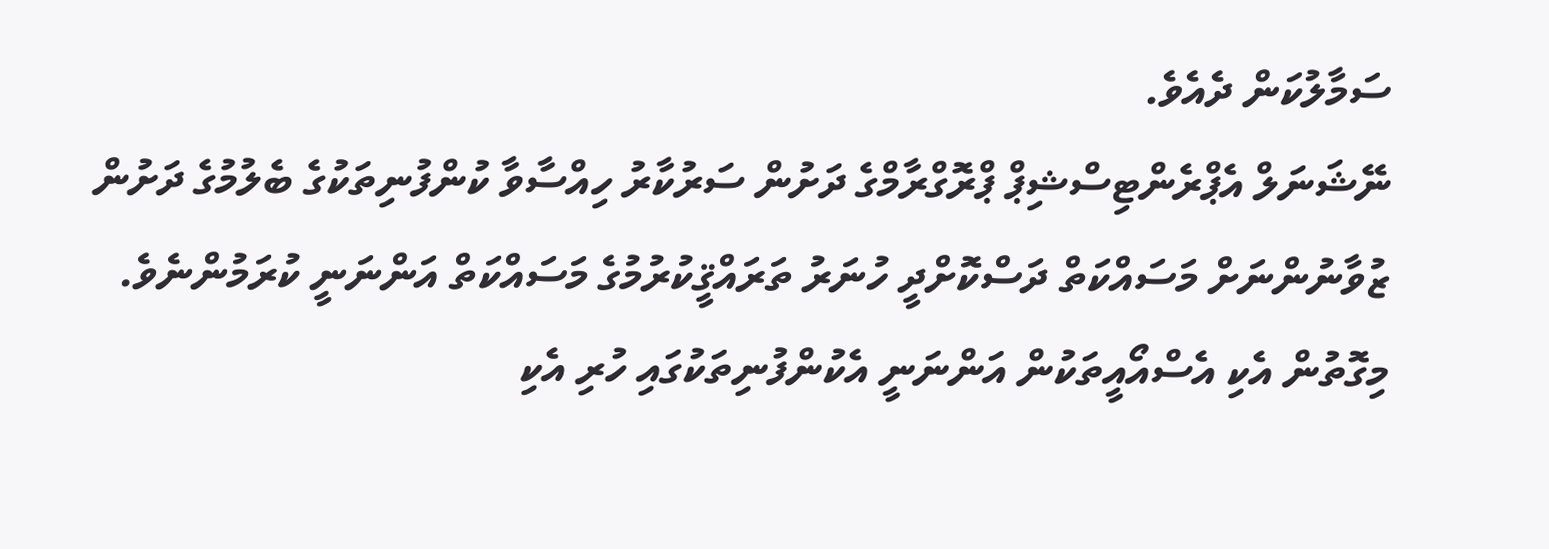ސަމާލުކަން ދެއެވެ.
ނޭޝަނަލް އެޕްރެންޓިސްޝިޕް ޕްރޮގްރާމްގެ ދަށުން ސަރުކާރު ހިއްސާވާ ކުންފުނިތަކުގެ ބެލުމުގެ ދަށުން ޒުވާނުންނަށް މަސައްކަތް ދަސްކޮށްދީ ހުނަރު ތަރައްޤީކުރުމުގެ މަސައްކަތް އަންނަނީ ކުރަމުންނެވެ. މިގޮތުން އެކި އެސްއޯއީތަކުން އަންނަނީ އެކުންފުނިތަކުގައި ހުރި އެކި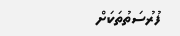ފުރުސަތުތަކަށް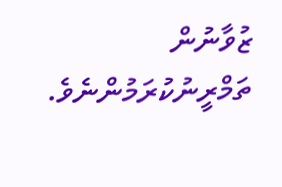ޒުވާނުން ތަމްރީނުކުރަމުންނެވެ.